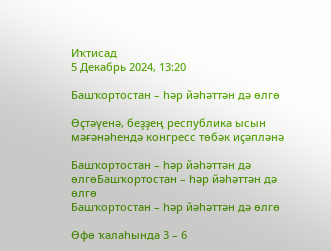Иҡтисад
5 Декабрь 2024, 13:20

Башҡортостан – һәр йәһәттән дә өлгө

Өҫтәүенә, беҙҙең республика ысын мәғәнәһендә конгресс төбәк иҫәпләнә

Башҡортостан – һәр йәһәттән дә өлгөБашҡортостан – һәр йәһәттән дә өлгө
Башҡортостан – һәр йәһәттән дә өлгө

Өфө ҡалаһында 3 – 6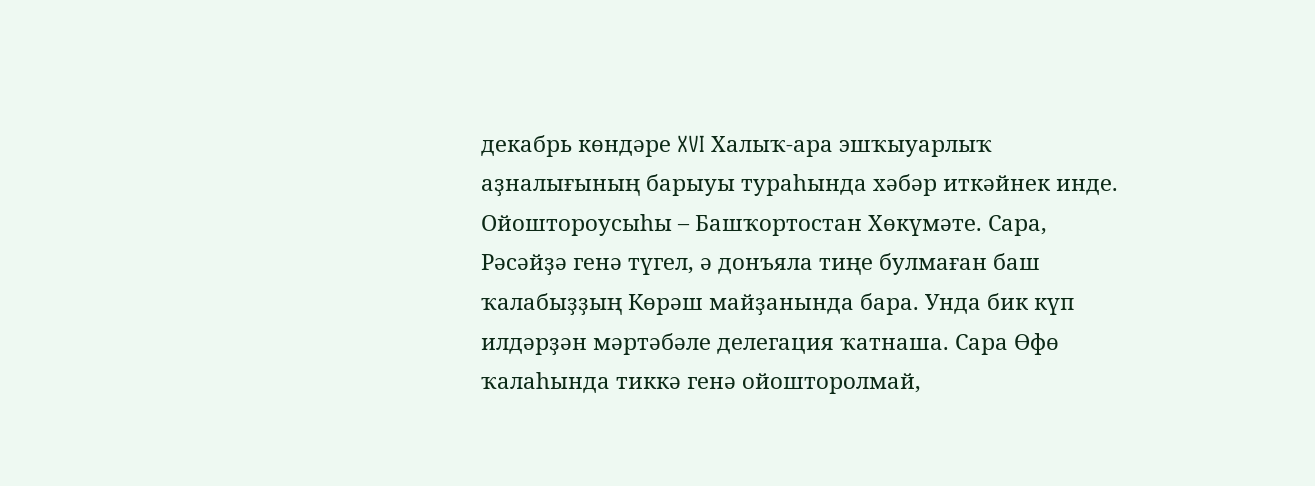декабрь көндәре XVI Халыҡ-ара эшҡыуарлыҡ аҙналығының барыуы тураһында хәбәр иткәйнек инде. Ойоштороусыһы – Башҡортостан Хөкүмәте. Сара, Рәсәйҙә генә түгел, ә донъяла тиңе булмаған баш ҡалабыҙҙың Көрәш майҙанында бара. Унда бик күп илдәрҙән мәртәбәле делегация ҡатнаша. Сара Өфө ҡалаһында тиккә генә ойошторолмай,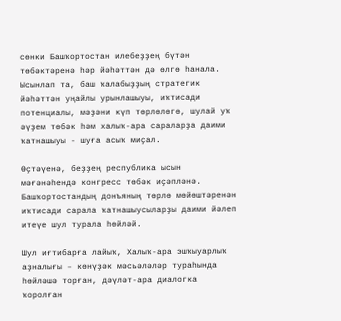сөнки Башҡортостан илебеҙҙең бүтән төбәктәренә һәр йәһәттән дә өлгө һанала. Ысынлап та, баш ҡалабыҙҙың стратегик йәһәттән уңайлы урынлашыуы, иҡтисади потенциалы, мәҙәни күп төрлөлөгө, шулай уҡ әүҙем төбәк һәм халыҡ-ара сараларҙа даими ҡатнашыуы - шуға асыҡ миҫал.

Өҫтәүенә, беҙҙең республика ысын мәғәнәһендә конгресс төбәк иҫәпләнә. Башҡортостандың донъяның төрлө мөйөштәренән иҡтисади сарала ҡатнашыусыларҙы даими йәлеп итеүе шул турала һөйләй.

Шул иғтибарға лайыҡ, Халыҡ-ара эшҡыуарлыҡ аҙналығы – көнүҙәк мәсьәләләр тураһында һөйләшә торған, дәүләт-ара диалогка ҡоролған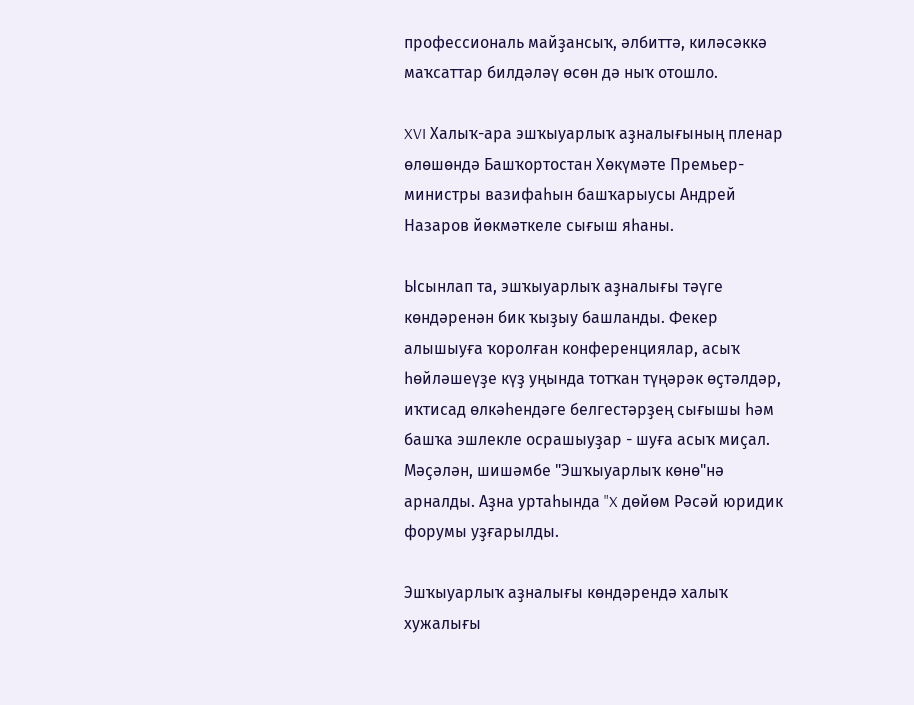профессиональ майҙансыҡ, әлбиттә, киләсәккә маҡсаттар билдәләү өсөн дә ныҡ отошло.

XVI Халыҡ-ара эшҡыуарлыҡ аҙналығының пленар өлөшөндә Башҡортостан Хөкүмәте Премьер-министры вазифаһын башҡарыусы Андрей Назаров йөкмәткеле сығыш яһаны.

Ысынлап та, эшҡыуарлыҡ аҙналығы тәүге көндәренән бик ҡыҙыу башланды. Фекер алышыуға ҡоролған конференциялар, асыҡ һөйләшеүҙе күҙ уңында тотҡан түңәрәк өҫтәлдәр, иҡтисад өлкәһендәге белгестәрҙең сығышы һәм башҡа эшлекле осрашыуҙар - шуға асыҡ миҫал. Мәҫәлән, шишәмбе "Эшҡыуарлыҡ көнө"нә арналды. Аҙна уртаһында "X дөйөм Рәсәй юридик форумы уҙғарылды.

Эшҡыуарлыҡ аҙналығы көндәрендә халыҡ хужалығы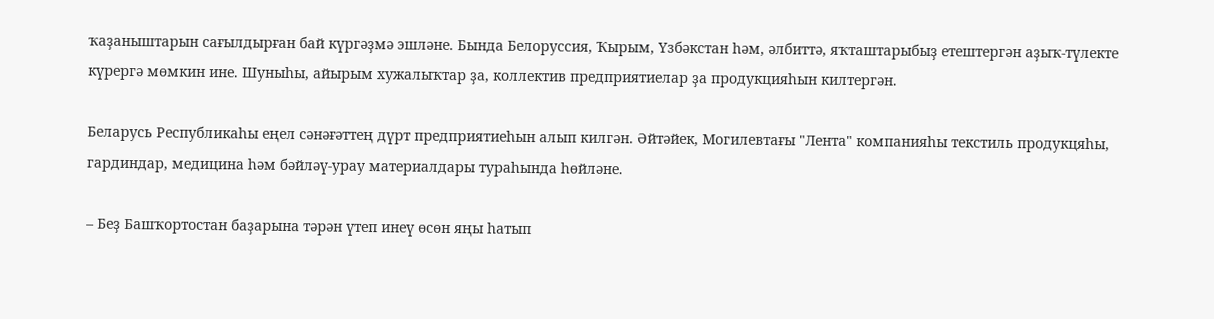ҡаҙаныштарын сағылдырған бай күргәҙмә эшләне. Бында Белоруссия, Ҡырым, Үзбәкстан һәм, әлбиттә, яҡташтарыбыҙ етештергән аҙыҡ-түлекте күрергә мөмкин ине. Шуныһы, айырым хужалыҡтар ҙа, коллектив предприятиелар ҙа продукцияһын килтергән.

Беларусь Республикаһы еңел сәнәғәттең дүрт предприятиеһын алып килгән. Әйтәйек, Могилевтағы "Лента" компанияһы текстиль продукцяһы, гардиндар, медицина һәм бәйләү-урау материалдары тураһында һөйләне.

– Беҙ Башҡортостан баҙарына тәрән үтеп инеү өсөн яңы һатып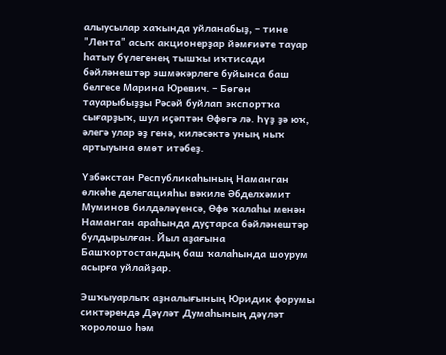алыусылар хаҡында уйланабыҙ, – тине "Лента" асыҡ акционерҙар йәмғиәте тауар һатыу бүлегенең тышҡы иҡтисади бәйләнештәр эшмәкәрлеге буйынса баш белгесе Марина Юревич. – Бөгөн тауарыбыҙҙы Рәсәй буйлап экспортҡа сығарҙыҡ, шул иҫәптән Өфөгә лә. Һүҙ ҙә юҡ, әлегә улар әҙ генә, киләсәктә уның ныҡ артыуына өмөт итәбеҙ.

Үзбәкстан Республикаһының Наманган өлкәһе делегацияһы вәкиле Әбделхәмит Муминов билдәләүенсә, Өфө ҡалаһы менән Наманган араһында дуҫтарса бәйләнештәр булдырылған. Йыл аҙағына Башҡортостандың баш ҡалаһында шоурум асырға уйлайҙар.

Эшҡыуарлыҡ аҙналығының Юридик форумы сиктәрендә Дәүләт Думаһының дәүләт ҡоролошо һәм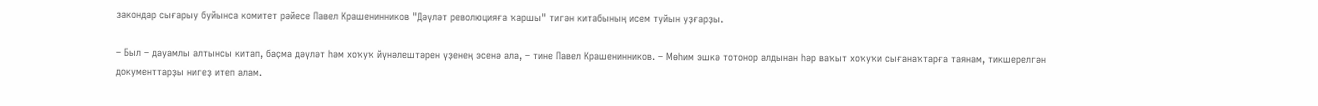закондар сығарыу буйынса комитет рәйесе Павел Крашенинников "Дәүләт революцияға ҡаршы" тигән китабының исем туйын уҙғарҙы.

– Был – дауамлы алтынсы китап, баҫма дәүләт һәм хоҡуҡ йүнәлештәрен үҙенең эсенә ала, – тине Павел Крашенинников. – Мөһим эшкә тотонор алдынан һәр ваҡыт хоҡуҡи сығанаҡтарға таянам, тикшерелгән документтарҙы нигеҙ итеп алам.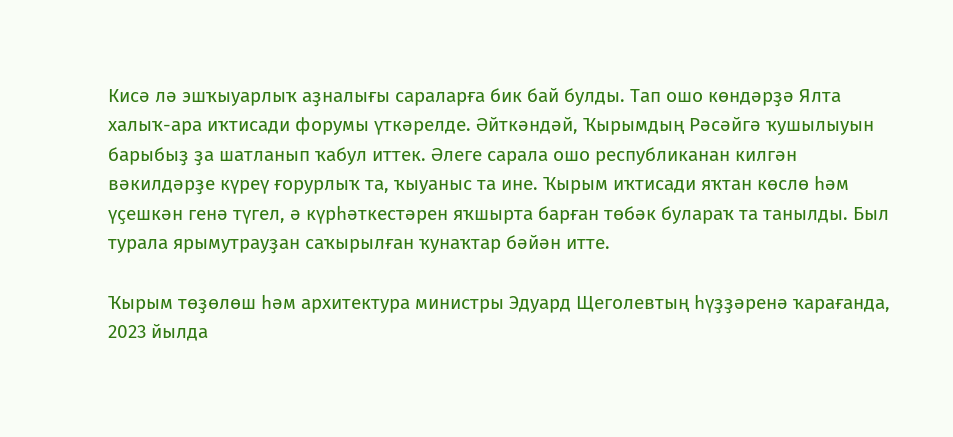Кисә лә эшҡыуарлыҡ аҙналығы сараларға бик бай булды. Тап ошо көндәрҙә Ялта халыҡ-ара иҡтисади форумы үткәрелде. Әйткәндәй, Ҡырымдың Рәсәйгә ҡушылыуын барыбыҙ ҙа шатланып ҡабул иттек. Әлеге сарала ошо республиканан килгән вәкилдәрҙе күреү ғорурлыҡ та, ҡыуаныс та ине. Ҡырым иҡтисади яҡтан көслө һәм үҫешкән генә түгел, ә күрһәткестәрен яҡшырта барған төбәк булараҡ та танылды. Был турала ярымутрауҙан саҡырылған ҡунаҡтар бәйән итте.

Ҡырым төҙөлөш һәм архитектура министры Эдуард Щеголевтың һүҙҙәренә ҡарағанда, 2023 йылда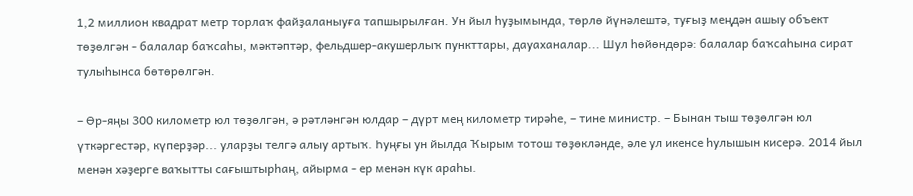1,2 миллион квадрат метр торлаҡ файҙаланыуға тапшырылған. Ун йыл һуҙымында, төрлө йүнәлештә, туғыҙ меңдән ашыу объект төҙөлгән - балалар баҡсаһы, мәктәптәр, фельдшер-акушерлыҡ пункттары, дауаханалар... Шул һөйөндөрә: балалар баҡсаһына сират тулыһынса бөтөрөлгән.

– Өр-яңы 300 километр юл төҙөлгән, ә рәтләнгән юлдар – дүрт мең километр тирәһе, – тине министр. – Бынан тыш төҙөлгән юл үткәргестәр, күперҙәр... уларҙы телгә алыу артыҡ. Һуңғы ун йылда Ҡырым тотош төҙөкләнде, әле ул икенсе һулышын кисерә. 2014 йыл менән хәҙерге ваҡытты сағыштырһаң, айырма - ер менән күк араһы.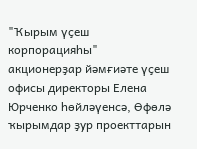"Ҡырым үҫеш корпорацияһы" акционерҙар йәмғиәте үҫеш офисы директоры Елена Юрченко һөйләүенсә, Өфөлә ҡырымдар ҙур проекттарын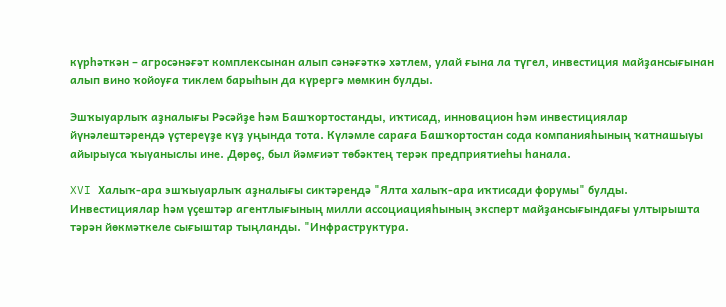күрһәткән – агросәнәғәт комплексынан алып сәнәғәткә хәтлем, улай ғына ла түгел, инвестиция майҙансығынан алып вино ҡойоуға тиклем барыһын да күрергә мөмкин булды.

Эшҡыуарлыҡ аҙналығы Рәсәйҙе һәм Башҡортостанды, иҡтисад, инновацион һәм инвестициялар йүнәлештәрендә үҫтереүҙе күҙ уңында тота. Күләмле сараға Башҡортостан сода компанияһының ҡатнашыуы айырыуса ҡыуаныслы ине. Дөрөҫ, был йәмғиәт төбәктең терәк предприятиеһы һанала.

XVI Халыҡ-ара эшҡыуарлыҡ аҙналығы сиктәрендә "Ялта халыҡ-ара иҡтисади форумы" булды. Инвестициялар һәм үҫештәр агентлығының милли ассоциацияһының эксперт майҙансығындағы ултырышта тәрән йөкмәткеле сығыштар тыңланды. "Инфраструктура.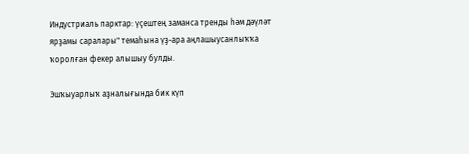Индустриаль парктар: үҫештең заманса тренды һәм дәүләт ярҙамы саралары" темаһына үҙ-ара аңлашыусанлыҡҡа ҡоролған фекер алышыу булды.

Эшҡыуарлыҡ аҙналығында бик күп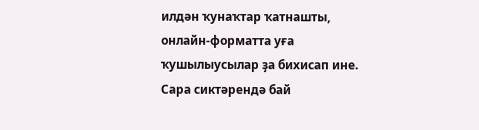илдән ҡунаҡтар ҡатнашты, онлайн-форматта уға ҡушылыусылар ҙа бихисап ине. Сара сиктәрендә бай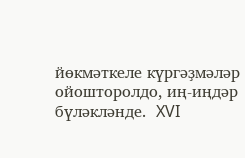йөкмәткеле күргәҙмәләр ойошторолдо, иң-иңдәр бүләкләнде.  XVI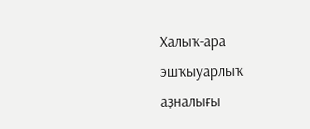Халыҡ-ара эшҡыуарлыҡ аҙналығы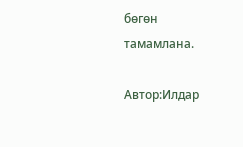бөгөн тамамлана.

Автор:Илдар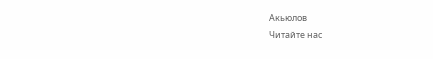Акьюлов
Читайте нас